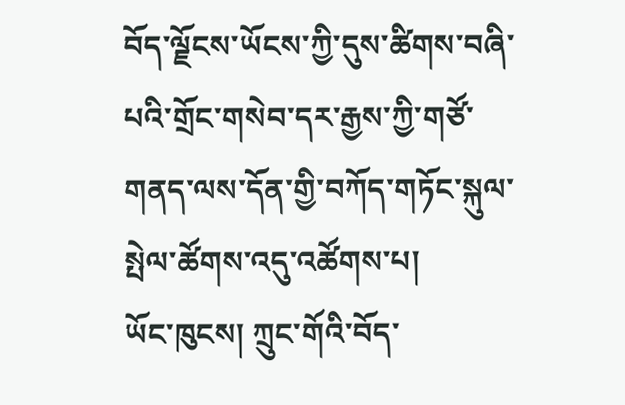བོད་ལྗོངས་ཡོངས་ཀྱི་དུས་ཚིགས་བཞི་པའི་གྲོང་གསེབ་དར་རྒྱས་ཀྱི་གཙོ་གནད་ལས་དོན་གྱི་བཀོད་གཏོང་སྐུལ་སྤེལ་ཚོགས་འདུ་འཚོགས་པ།
ཡོང་ཁུངས། ཀྲུང་གོའི་བོད་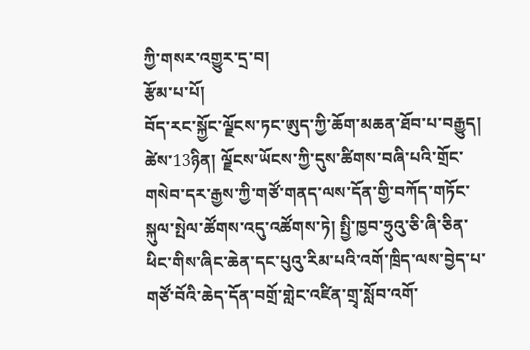ཀྱི་གསར་འགྱུར་དྲ་བ།
རྩོམ་པ་པོ།
བོད་རང་སྐྱོང་ལྗོངས་ཏང་ཨུད་ཀྱི་ཆོག་མཆན་ཐོབ་པ་བརྒྱུད། ཚེས་13ཉིན། ལྗོངས་ཡོངས་ཀྱི་དུས་ཚིགས་བཞི་པའི་གྲོང་གསེབ་དར་རྒྱས་ཀྱི་གཙོ་གནད་ལས་དོན་གྱི་བཀོད་གཏོང་སྐུལ་སྤེལ་ཚོགས་འདུ་འཚོགས་ཏེ། སྤྱི་ཁྱབ་ཧྲུའུ་ཅི་ཞི་ཅིན་ཕིང་གིས་ཞིང་ཆེན་དང་པུའུ་རིམ་པའི་འགོ་ཁྲིད་ལས་བྱེད་པ་གཙོ་བོའི་ཆེད་དོན་བགྲོ་གླེང་འཛིན་གྲྭ་སློབ་འགོ་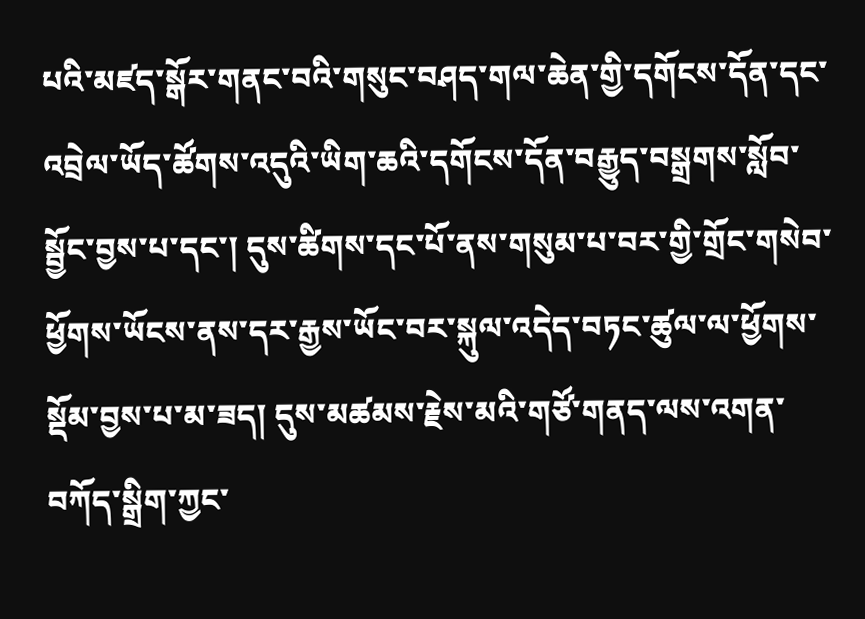པའི་མཛད་སྒོར་གནང་བའི་གསུང་བཤད་གལ་ཆེན་གྱི་དགོངས་དོན་དང་འབྲེལ་ཡོད་ཚོགས་འདུའི་ཡིག་ཆའི་དགོངས་དོན་བརྒྱུད་བསྒྲགས་སློབ་སྦྱོང་བྱས་པ་དང་། དུས་ཚིགས་དང་པོ་ནས་གསུམ་པ་བར་གྱི་གྲོང་གསེབ་ཕྱོགས་ཡོངས་ནས་དར་རྒྱས་ཡོང་བར་སྐུལ་འདེད་བཏང་ཚུལ་ལ་ཕྱོགས་སྡོམ་བྱས་པ་མ་ཟད། དུས་མཚམས་རྗེས་མའི་གཙོ་གནད་ལས་འགན་བཀོད་སྒྲིག་ཀྱང་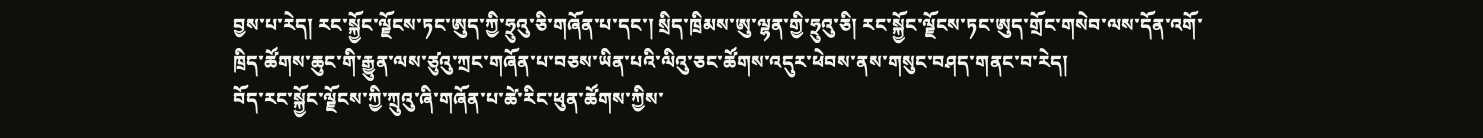བྱས་པ་རེད། རང་སྐྱོང་ལྗོངས་ཏང་ཨུད་ཀྱི་ཧྲུའུ་ཅི་གཞོན་པ་དང་། སྲིད་ཁྲིམས་ཨུ་ལྷན་གྱི་ཧྲུའུ་ཅི། རང་སྐྱོང་ལྗོངས་ཏང་ཨུད་གྲོང་གསེབ་ལས་དོན་འགོ་ཁྲིད་ཚོགས་ཆུང་གི་རྒྱུན་ལས་ཙུའུ་ཀྲང་གཞོན་པ་བཅས་ཡིན་པའི་ལིའུ་ཅང་ཚོགས་འདུར་ཕེབས་ནས་གསུང་བཤད་གནང་བ་རེད།
བོད་རང་སྐྱོང་ལྗོངས་ཀྱི་ཀྲུའུ་ཞི་གཞོན་པ་ཚེ་རིང་ཕུན་ཚོགས་ཀྱིས་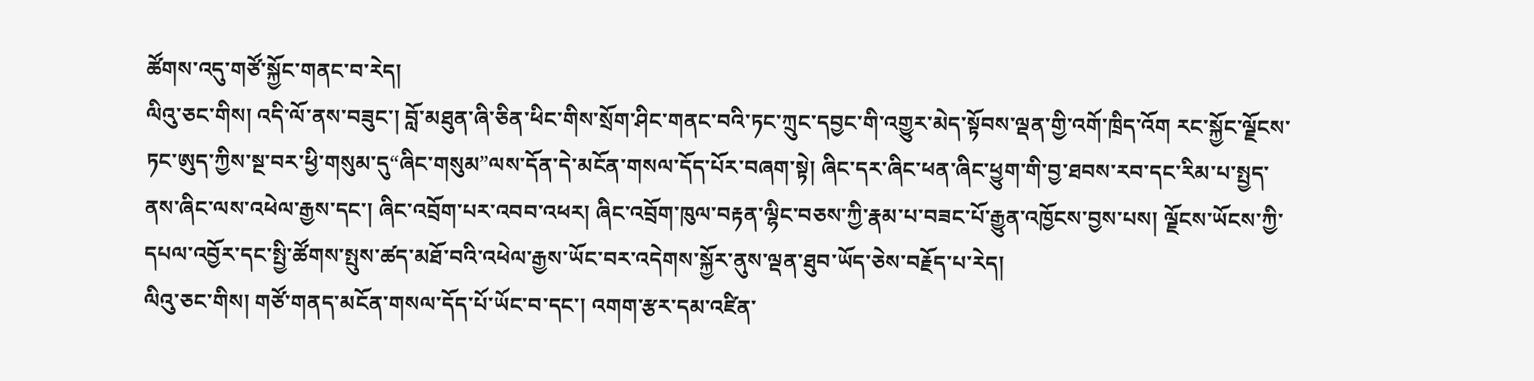ཚོགས་འདུ་གཙོ་སྐྱོང་གནང་བ་རེད།
ལིའུ་ཅང་གིས། འདི་ལོ་ནས་བཟུང་། བློ་མཐུན་ཞི་ཅིན་ཕིང་གིས་སྲོག་ཤིང་གནང་བའི་ཏང་ཀྲུང་དབྱང་གི་འགྱུར་མེད་སྟོབས་ལྡན་གྱི་འགོ་ཁྲིད་འོག རང་སྐྱོང་ལྗོངས་ཏང་ཨུད་ཀྱིས་སྔ་བར་ཕྱི་གསུམ་དུ“ཞིང་གསུམ”ལས་དོན་དེ་མངོན་གསལ་དོད་པོར་བཞག་སྟེ། ཞིང་དར་ཞིང་ཕན་ཞིང་ཕྱུག་གི་བྱ་ཐབས་རབ་དང་རིམ་པ་སྤྱད་ནས་ཞིང་ལས་འཕེལ་རྒྱས་དང་། ཞིང་འབྲོག་པར་འབབ་འཕར། ཞིང་འབྲོག་ཁུལ་བརྟན་ལྷིང་བཅས་ཀྱི་རྣམ་པ་བཟང་པོ་རྒྱུན་འཁྱོངས་བྱས་པས། ལྗོངས་ཡོངས་ཀྱི་དཔལ་འབྱོར་དང་སྤྱི་ཚོགས་སྤུས་ཚད་མཐོ་བའི་འཕེལ་རྒྱས་ཡོང་བར་འདེགས་སྐྱོར་ནུས་ལྡན་ཐུབ་ཡོད་ཅེས་བརྗོད་པ་རེད།
ལིའུ་ཅང་གིས། གཙོ་གནད་མངོན་གསལ་དོད་པོ་ཡོང་བ་དང་། འགག་རྩར་དམ་འཛིན་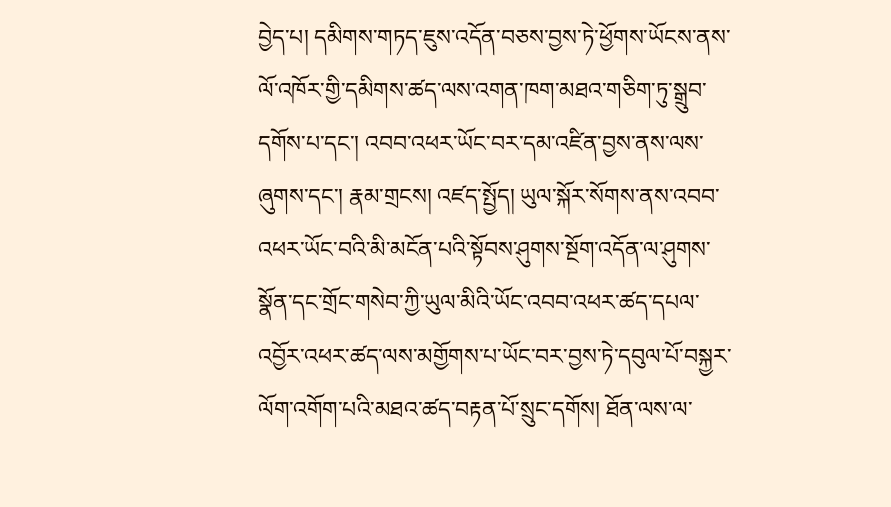བྱེད་པ། དམིགས་གཏད་ཇུས་འདོན་བཅས་བྱས་ཏེ་ཕྱོགས་ཡོངས་ནས་ལོ་འཁོར་གྱི་དམིགས་ཚད་ལས་འགན་ཁག་མཐའ་གཅིག་ཏུ་སྒྲུབ་དགོས་པ་དང་། འབབ་འཕར་ཡོང་བར་དམ་འཛིན་བྱས་ནས་ལས་ཞུགས་དང་། རྣམ་གྲངས། འཛད་སྤྱོད། ཡུལ་སྐོར་སོགས་ནས་འབབ་འཕར་ཡོང་བའི་མི་མངོན་པའི་སྟོབས་ཤུགས་སྔོག་འདོན་ལ་ཤུགས་སྣོན་དང་གྲོང་གསེབ་ཀྱི་ཡུལ་མིའི་ཡོང་འབབ་འཕར་ཚད་དཔལ་འབྱོར་འཕར་ཚད་ལས་མགྱོགས་པ་ཡོང་བར་བྱས་ཏེ་དབུལ་པོ་བསྐྱར་ལོག་འགོག་པའི་མཐའ་ཚད་བརྟན་པོ་སྲུང་དགོས། ཐོན་ལས་ལ་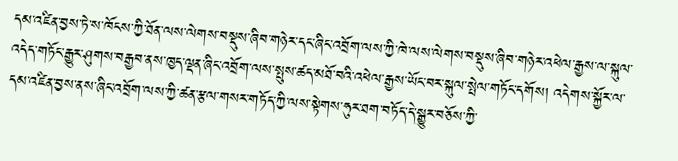དམ་འཛིན་བྱས་ཏེ་ས་ཁོངས་ཀྱི་ཐོན་ལས་ལེགས་བསྡུས་ཞིབ་གཉེར་དང་ཞིང་འབྲོག་ལས་ཀྱི་ཁེ་ལས་ལེགས་བསྡུས་ཞིབ་གཉེར་འཕེལ་རྒྱས་ལ་སྐུལ་འདེད་གཏོང་རྒྱུར་ཤུགས་བརྒྱབ་ནས་ཁྱད་ལྡན་ཞིང་འབྲོག་ལས་སྤུས་ཚད་མཐོ་བའི་འཕེལ་རྒྱས་ཡོང་བར་སྐུལ་སྤེལ་གཏོང་དགོས། འདེགས་སྐྱོར་ལ་དམ་འཛིན་བྱས་ནས་ཞིང་འབྲོག་ལས་ཀྱི་ཚན་རྩལ་གསར་གཏོད་ཀྱི་ལས་སྟེགས་ཧུར་ཐག་བཏོད་དེ་སྒྱུར་བཅོས་ཀྱི་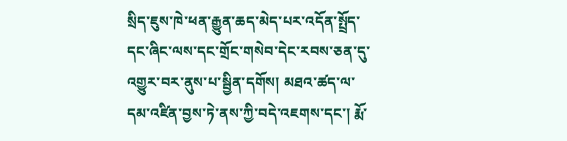སྲིད་ཇུས་ཁེ་ཕན་རྒྱུན་ཆད་མེད་པར་འདོན་སྤྲོད་དང་ཞིང་ལས་དང་གྲོང་གསེབ་དེང་རབས་ཅན་དུ་འགྱུར་བར་ནུས་པ་སྦྱིན་དགོས། མཐའ་ཚད་ལ་དམ་འཛིན་བྱས་ཏེ་ནས་ཀྱི་བདེ་འཇགས་དང་། རྨོ་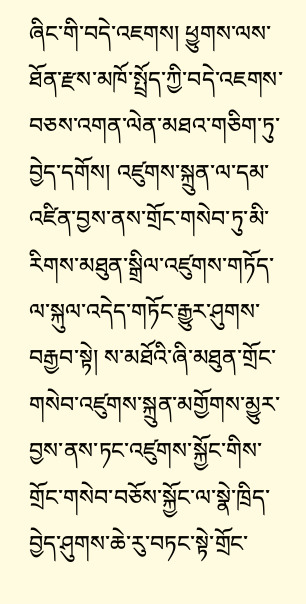ཞིང་གི་བདེ་འཇགས། ཕྱུགས་ལས་ཐོན་རྫས་མཁོ་སྤྲོད་ཀྱི་བདེ་འཇགས་བཅས་འགན་ལེན་མཐའ་གཅིག་ཏུ་བྱེད་དགོས། འཛུགས་སྐྲུན་ལ་དམ་འཛིན་བྱས་ནས་གྲོང་གསེབ་ཏུ་མི་རིགས་མཐུན་སྒྲིལ་འཛུགས་གཏོད་ལ་སྐུལ་འདེད་གཏོང་རྒྱུར་ཤུགས་བརྒྱབ་སྟེ། ས་མཐོའི་ཞི་མཐུན་གྲོང་གསེབ་འཛུགས་སྐྲུན་མགྱོགས་མྱུར་བྱས་ནས་ཏང་འཛུགས་སྐྱོང་གིས་གྲོང་གསེབ་བཅོས་སྐྱོང་ལ་སྣེ་ཁྲིད་བྱེད་ཤུགས་ཆེ་རུ་བཏང་སྟེ་གྲོང་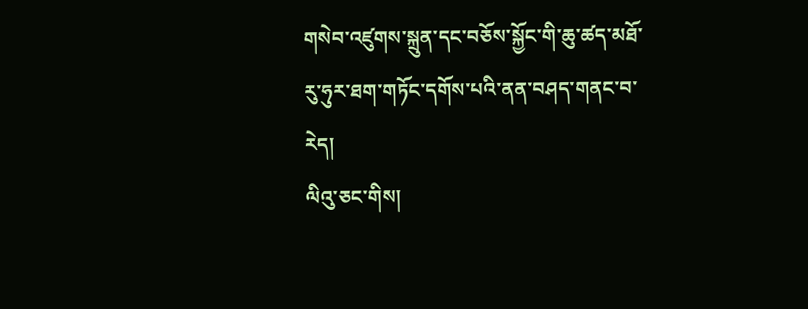གསེབ་འཛུགས་སྐྲུན་དང་བཅོས་སྐྱོང་གི་ཆུ་ཚད་མཐོ་རུ་ཧུར་ཐག་གཏོང་དགོས་པའི་ནན་བཤད་གནང་བ་རེད།
ལིའུ་ཅང་གིས།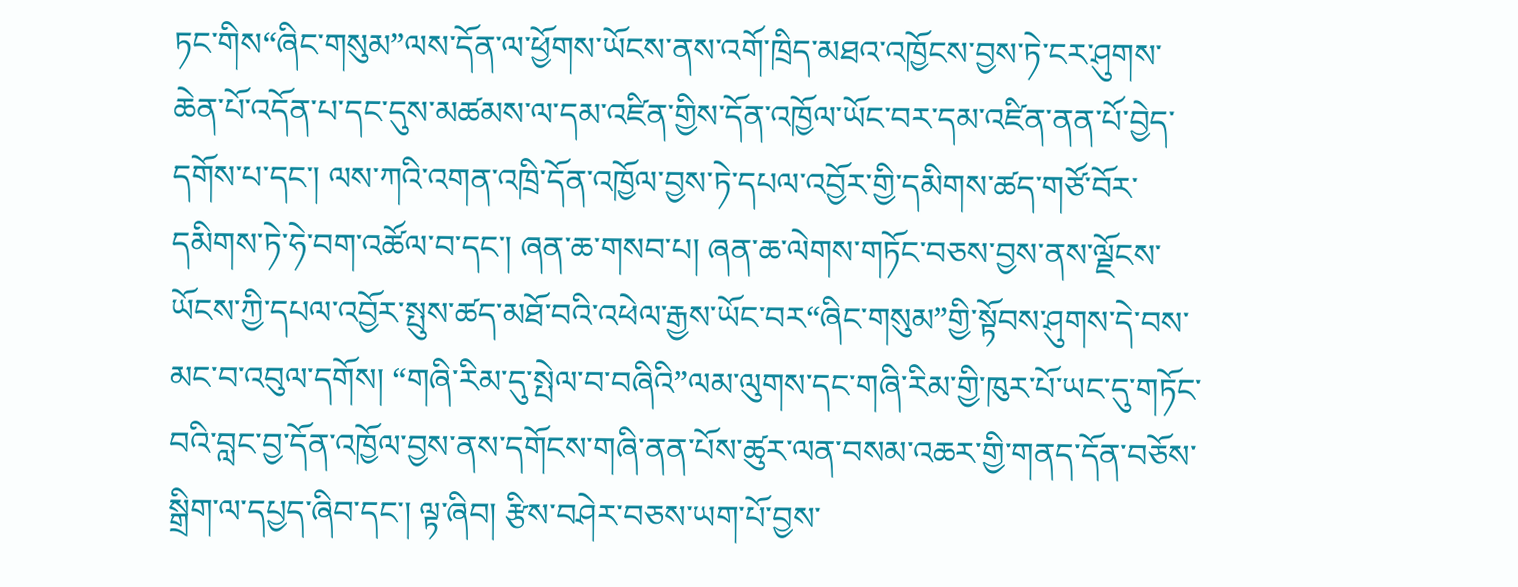ཏང་གིས“ཞིང་གསུམ”ལས་དོན་ལ་ཕྱོགས་ཡོངས་ནས་འགོ་ཁྲིད་མཐའ་འཁྱོངས་བྱས་ཏེ་ངར་ཤུགས་ཆེན་པོ་འདོན་པ་དང་དུས་མཚམས་ལ་དམ་འཛིན་གྱིས་དོན་འཁྱོལ་ཡོང་བར་དམ་འཛིན་ནན་པོ་བྱེད་དགོས་པ་དང་། ལས་ཀའི་འགན་འཁྲི་དོན་འཁྱོལ་བྱས་ཏེ་དཔལ་འབྱོར་གྱི་དམིགས་ཚད་གཙོ་བོར་དམིགས་ཏེ་ཧེ་བག་འཚོལ་བ་དང་། ཞན་ཆ་གསབ་པ། ཞན་ཆ་ལེགས་གཏོང་བཅས་བྱས་ནས་ལྗོངས་ཡོངས་ཀྱི་དཔལ་འབྱོར་སྤུས་ཚད་མཐོ་བའི་འཕེལ་རྒྱས་ཡོང་བར“ཞིང་གསུམ”གྱི་སྟོབས་ཤུགས་དེ་བས་མང་བ་འབུལ་དགོས། “གཞི་རིམ་དུ་སྤེལ་བ་བཞིའི”ལམ་ལུགས་དང་གཞི་རིམ་གྱི་ཁུར་པོ་ཡང་དུ་གཏོང་བའི་བླང་བྱ་དོན་འཁྱོལ་བྱས་ནས་དགོངས་གཞི་ནན་པོས་ཚུར་ལན་བསམ་འཆར་གྱི་གནད་དོན་བཅོས་སྒྲིག་ལ་དཔྱད་ཞིབ་དང་། ལྟ་ཞིབ། རྩིས་བཤེར་བཅས་ཡག་པོ་བྱས་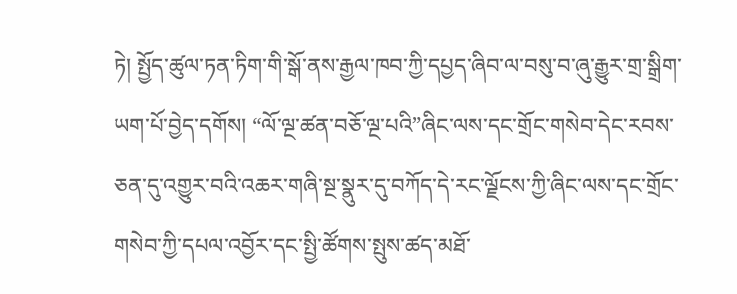ཏེ། སྤྱོད་ཚུལ་ཏན་ཏིག་གི་སྒོ་ནས་རྒྱལ་ཁབ་ཀྱི་དཔྱད་ཞིབ་ལ་བསུ་བ་ཞུ་རྒྱུར་གྲ་སྒྲིག་ཡག་པོ་བྱེད་དགོས། “ལོ་ལྔ་ཚན་བཅོ་ལྔ་པའི”ཞིང་ལས་དང་གྲོང་གསེབ་དེང་རབས་ཅན་དུ་འགྱུར་བའི་འཆར་གཞི་སྔ་སྣུར་དུ་བཀོད་དེ་རང་ལྗོངས་ཀྱི་ཞིང་ལས་དང་གྲོང་གསེབ་ཀྱི་དཔལ་འབྱོར་དང་སྤྱི་ཚོགས་སྤུས་ཚད་མཐོ་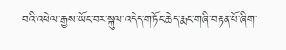བའི་འཕེལ་རྒྱས་ཡོང་བར་སྐུལ་འདེད་གཏོང་ཆེད་རྨང་གཞི་བརྟན་པོ་ཞིག་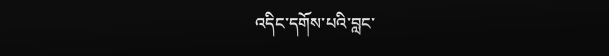འདིང་དགོས་པའི་བླང་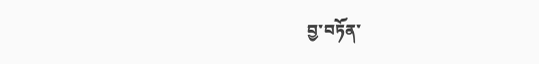བྱ་བཏོན་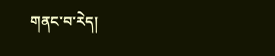གནང་བ་རེད།